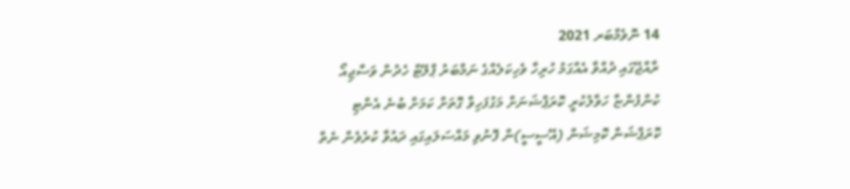14 ނޮވެމްބަރ 2021
ރާއްޖޭގައި ދުއްވާ އެއްގަމު ހުރިހާ ވެހިކަލެއްގެ ނަމްބަރު ޕްލޭޓް ހެދުން ވަސާޖިއޯ ކުންފުންޏާ ހަވާލުކުރީ ކޮރަޕްޝަނަށް މަގުފަހިވާ ގޮތަށް ކަމަށް ބުނެ އެންޓި ކޮރަޕްޝަން ކޮމިޝަން (އޭސީސީ)ން ފޮނުވި މައްސަލައިގައި ދައުވާ ކުރެވެން ނެތް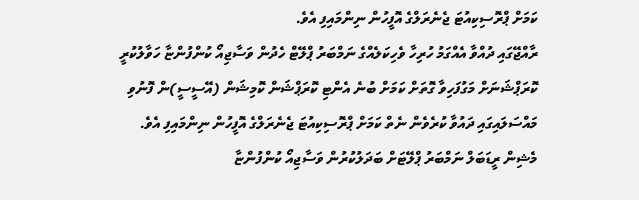ކަމަށް ޕްރޮސިކިއުޓަ ޖެނެރަލްގެ އޮފީހުން ނިންމައިފި އެވެ.
ރާއްޖޭގައި ދުއްވާ އެއްގަމު ހުރިހާ ވެހިކަލެއްގެ ނަމްބަރު ޕްލޭޓް ހެދުން ވަސާޖިއޯ ކުންފުންޏާ ހަވާލުކުރީ ކޮރަޕްޝަނަށް މަގުފަހިވާ ގޮތަށް ކަމަށް ބުނެ އެންޓި ކޮރަޕްޝަން ކޮމިޝަން (އޭސީސީ)ން ފޮނުވި މައްސަލައިގައި ދައުވާ ކުރެވެން ނެތް ކަމަށް ޕްރޮސިކިއުޓަ ޖެނެރަލްގެ އޮފީހުން ނިންމައިފި އެވެ.
މެޝިން ރީޑަބަލް ނަމްބަރު ޕްލޭޓަށް ބަދަލުކުރުން ވަސާޖިއޯ ކުންފުންޏާ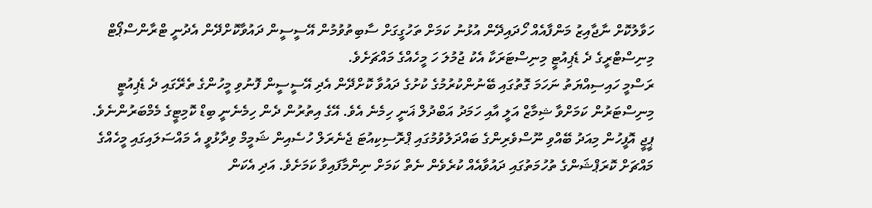ހަވާލުކޮށް ނާޖާއިޒު މަންފާއެއް ހޯދައިދޭން އުޅުނު ކަމަށް ތަހުގީގަށް ސާބިތުވުމުން އޭސީސީން ދައުވާކޮށްދޭން އެދުނީ ޓްރާންސްޕޯޓް މިނިސްޓްރީގެ ދެ ޑެޕިއުޓީ މިނިސްޓަރަކާ އެކު ޖުމުލަ ހަ މީހެއްގެ މައްޗަށެވެ.
ރަސްމީ ހައިސިއްޔަތު ނަހަމަ ގޮތުގައި ބޭނުންކުރުމުގެ ކުށުގެ ދައުވާ ކޮށްދޭން އެދި އޭސީސީން ފޮނުވި މީހުންގެ ތެރޭގައި ދެ ޑެޕިއުޓީ މިނިސްޓަރުން ކަމަށްވާ ޝިމާޒް އަލީ އާއި ހަމަދު އަބްދުލް ޣަނީ ހިމެނެ އެވެ. އޭގެ އިތުރުން ދެން ހިމެނެނީ ބިޑް ކޮމިޓީގެ މެމްބަރުންނެވެ.
ޕީޖީ އޮފީހުން މިއަދު ބޭއްވި ނޫސްވެރިންގެ ބައްދަލުވުމުގައި ޕްރޮސިކިއުޓަ ޖެނެރަލް ހުސެއިން ޝަމީމް ވިދާޅުވީ އެ މައްސަލައިގައި މީހެއްގެ މައްޗަށް ކޮރަޕްޝަންގެ ތުހުމަތުގައި ދައުވާއެއް ކުރެވެން ނެތް ކަމަށް ނިންމާފައިވާ ކަމަށެވެ. އަދި އެކަން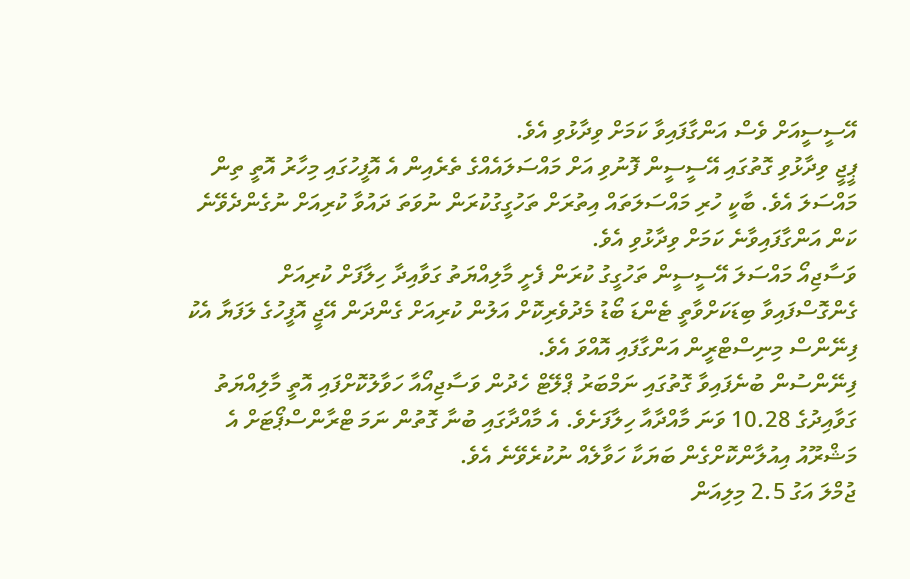އޭސީސީއަށް ވެސް އަންގާފައިވާ ކަމަށް ވިދާޅުވި އެވެ.
ޕީޖީ ވިދާޅުވި ގޮތުގައި އޭސީސީން ފޮނުވި އަށް މައްސަލައެއްގެ ތެރެއިން އެ އޮފީހުގައި މިހާރު އޮތީ ތިން މައްސަލަ އެވެ. ބާކީ ހުރި މައްސަލަތައް އިތުރަށް ތަހުގީގުކުރަން ނުވަތަ ދައުވާ ކުރިއަށް ނުގެންދެވޭނެ ކަން އަންގާފައިވާނެ ކަމަށް ވިދާޅުވި އެވެ.
ވަސާޖިއޯ މައްސަލަ އޭސީސީން ތަހުގީގު ކުރަން ފެށީ މާލިއްޔަތު ގަވާއިދާ ހިލާފަށް ކުރިއަށް ގެންގޮސްފައިވާ ބިޑަކަށްވާތީ ޓެންޑަ ބޯޑު މެދުވެރިކޮށް އަލުން ކުރިއަށް ގެންދަން އޭޖީ އޮފީހުގެ ލަފަޔާ އެކު ފިނޭންސް މިނިސްޓްރީން އަންގާފައި އޮއްވަ އެވެ.
ފިނޭންސުން ބުނެފައިވާ ގޮތުގައި ނަމްބަރު ޕްލޭޓް ހެދުން ވަސާޖިއޯއާ ހަވާލުކޮށްފައި އޮތީ މާލިއްޔަތު ގަވާއިދުގެ 10.28 ވަނަ މާއްދާއާ ހިލާފަށެވެ. އެ މާއްދާގައި ބުނާ ގޮތުން ނަމަ ޓްރާންސްޕޯޓަށް އެ މަޝްރޫއު އިއުލާންކޮށްގެން ބަޔަކާ ހަވާލެއް ނުކުރެވޭނެ އެވެ.
ޖުމްލަ އަގު 2.5 މިލިއަން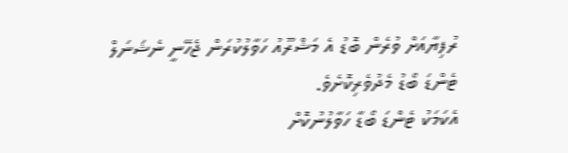ރުފިޔާއަށް ވުރެން ބޮޑު އެ މަޝްރޫއު ހަވާލުކުރަން ޖެހޭނީ ނެޝަނަލް ޓެންޑަ ބޯޑު މެދުވެރިކޮށެވެ.
އެކަމަކު ޓެންޑަ ބޯޑާ ހަވާލުނުކޮށް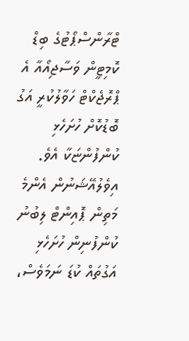ޓްރާންސްޕޯޓުގެ ބިޑް ކޮމިޓީން ވަސާޖިއޯއާ އެ ޕްރޮޖެކްޓް ހަވާލުކުރީ އަގު ބޮޑުކޮށް ހުށަހެޅި ކުންފުންޏަކާ އެވެ. އިވެލުއޭޝަނުން އެންމެ މަތިން ޕޮއިންޓް ލިބުނު ކުންފުނިން ހުށަހެޅި އަގުތައް ކުޑަ ނަމަވެސް،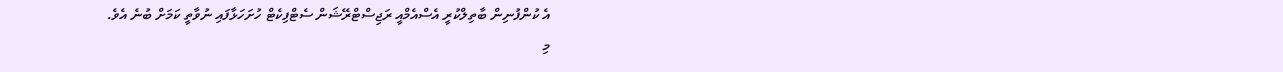އެ ކުންފުނިން ބާތިލްކުރީ އެސްއެމްއީ ރަޖިސްޓްރޭޝަން ސެޓްފިކެޓް ހުށަހަޅާފައި ނުވާތީ ކަމަށް ބުނެ އެވެ.
މި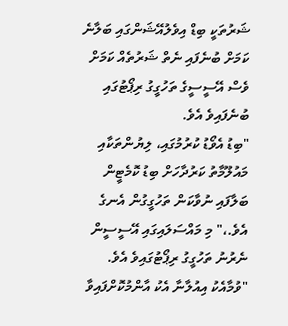ޝަރުތަކީ ބިޑް އިވެލުއޭޝަންގައި ބަލާނެ ކަމަށް ބުނެފައި ނެތް ޝަރުތެއް ކަމަށް ވެސް އޭސީސީގެ ތަހުގީގު ރިޕޯޓުގައި ބުނެފައިވެ އެވެ.
"ބިޑު އެވޯޑު ކުރުމުގައި، ލިޔުންތަކާއި މައުލޫމާތު ކަރުދާހަށް ބިޑު ކޮމެޓީން ބަލާފައި ނުވާކަން ތަހުގީގުން އެނގެ އެވެ.،" މި މައްސަލައިގައި އޭސީސީން ނެރުނު ތަހުގީގު ރިޕޯޓުގައިވެ އެވެ.
"ވުމާއެކު އިއުލާނާ އެކު އާންމުކޮށްފައިވާ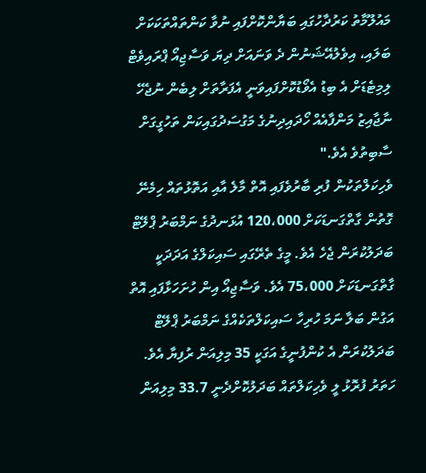މައުލޫމާތު ކަރުދާހުގައި ބަޔާންކޮށްފައި ނުވާ ކަންތައްތަކަކަށް ބަލައި، އިވެލުއޭޝަނުން ދެ ވަނައަށް ދިޔަ ވަސާޖިއޯ ޕްރައިވެޓް ލިމިޓެޑަށް އެ ބިޑު އެވޯޑުކޮށްފައިވަނީ އެފަރާތަށް ލިބެން ނުޖެހޭ ނާޖާއިޒު މަންފާއެއް ހޯދައިދިނުގެ މަގުސަދުގައިކަން ތަހުގީގަށް ސާބިތުވެ އެވެ."
ވެހިކަލްތަކުން ފުރި ބާރުވެފައި އޮތް މާލެ އާއި އަތޮޅުތައް ހިމެނޭ ގޮތުން ގާތްގަނޑަކަށް 120،000 އުޅަނދުގެ ނަމްބަރު ޕްލޭޓް ބަދަލުކުރަން ޖެހެ އެވެ. މީގެ ތެރޭގައި ސައިކަލްގެ އަދަދަކީ ގާތްގަނޑަކަށް 75،000 އެވެ. ވަސާޖިއޯ އިން ހުށަހަޅާފައި އޮތް އަގުން ބަލާ ނަމަ ހުރިހާ ސައިކަލްތަކެއްގެ ނަމްބަރު ޕްލޭޓް ބަދަލުކުރަން އެ ކުންފުނީގެ އަގަކީ 35 މިލިއަން ރުފިޔާ އެވެ. ހަތަރު ފުރޮޅު ލީ ވެހިކަލްތައް ބަދަލުކޮށްދެނީ 33.7 މިލިއަން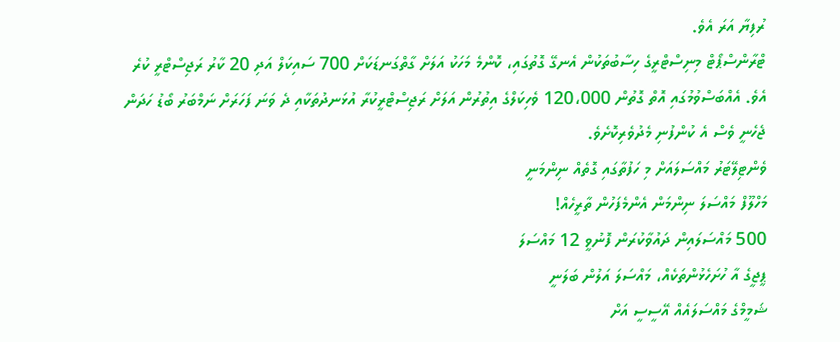ރުފިޔާ އަރަ އެވެ.
ޓްރާންސްޕޯޓް މިނިސްޓްރީގެ ހިސާބުތަކުން އެނގޭ ގޮތުގައި، ކޮންމެ މަހަކު އަލަށް ގާތްގަނޑަކަށް 700 ސައިކަލް އަދި 20 ކާރު ރަޖިސްޓްރީ ކުރެ އެވެ. އެއްބަސްވުމުގައި އޮތް ގޮތުން 120،000 ވެހިކަލްގެ އިތުރުން އަލަށް ރަޖިސްޓްރީކުރާ އުޅަނދުތަކާއި ދެ ވަނަ ފަހަރަށް ނަމްބަރު ބޯޑު ހަދަން ޖެހެނީ ވެސް އެ ކުންފުނި މެދުވެރިކޮށެވެ.
ވެންޓިލޭޓަރު މައްސަލައަށް މި ހަފުތާގައި ގޮތެއް ނިންމަނީ
މަހްލޫފް މައްސަލަ ނިންމަން އެންމެފަހުން ތާރީހެއް!
500 މައްސަލައިން ދައުވާކުރަން ފޮނުވީ 12 މައްސަލަ
ޕީޖީގެ އާ ހުށަހެޅުންތަކެއް، މައްސަލަ އަލުން ބަލަނީ
ޝަމީމްގެ މައްސަލައެއް އޭސީސީ އަށް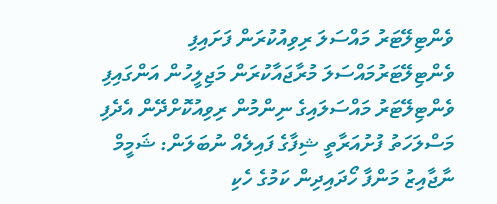ވެންޓިލޭޓަރު މައްސަލަ ރިވިއުކުރަން ފަށައިފި
ވެންޓިލޭޓަރުމައްސަލަ މުރާޖައާކުރަން މަޖިލީހުން އަންގައިފި
ވެންޓިލޭޓަރު މައްސަލައިގެ ނިންމުން ރިވިއުކޮށްދޭން އެދެފި
މަސްލަހަތު ފުށުއަރާތީ ޝިފާގެ ފައިލެއް ނުބަލަން: ޝަމީމް
ނާޖާއިޒު މަންފާ ހޯދައިދިން ކަމުގެ ހެކި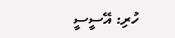ހުރި: އޭސީސީ